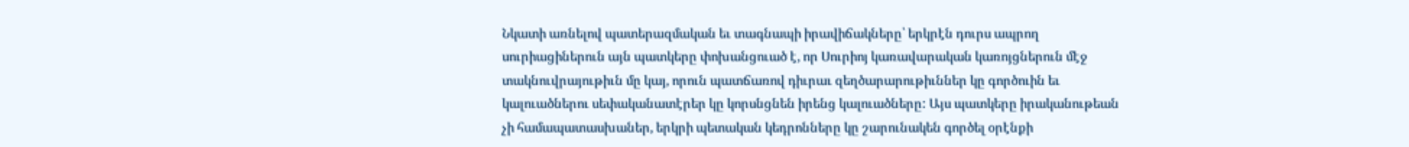Նկատի առնելով պատերազմական եւ տագնապի իրավիճակները՝ երկրէն դուրս ապրող սուրիացիներուն այն պատկերը փոխանցուած է, որ Սուրիոյ կառավարական կառոյցներուն մէջ տակնուվրայութիւն մը կայ, որուն պատճառով դիւրաւ զեղծարարութիւններ կը գործուին եւ կալուածներու սեփականատէրեր կը կորսնցնեն իրենց կալուածները: Այս պատկերը իրականութեան չի համապատասխաներ, երկրի պետական կեդրոնները կը շարունակեն գործել օրէնքի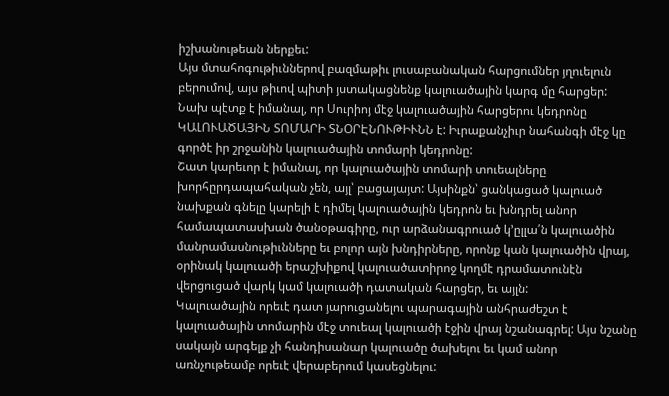իշխանութեան ներքեւ:
Այս մտահոգութիւններով բազմաթիւ լուսաբանական հարցումներ յղուելուն բերումով, այս թիւով պիտի յստակացնենք կալուածային կարգ մը հարցեր:
Նախ պէտք է իմանալ, որ Սուրիոյ մէջ կալուածային հարցերու կեդրոնը ԿԱԼՈՒԱԾԱՅԻՆ ՏՈՄԱՐԻ ՏՆՕՐԷՆՈՒԹԻՒՆՆ է: Իւրաքանչիւր նահանգի մէջ կը գործէ իր շրջանին կալուածային տոմարի կեդրոնը:
Շատ կարեւոր է իմանալ, որ կալուածային տոմարի տուեալները խորհըրդապահական չեն, այլ՝ բացայայտ: Այսինքն՝ ցանկացած կալուած նախքան գնելը կարելի է դիմել կալուածային կեդրոն եւ խնդրել անոր համապատասխան ծանօթագիրը, ուր արձանագրուած կ’ըլլա՛ն կալուածին մանրամասնութիւնները եւ բոլոր այն խնդիրները, որոնք կան կալուածին վրայ, օրինակ կալուածի երաշխիքով կալուածատիրոջ կողմէ դրամատունէն վերցուցած վարկ կամ կալուածի դատական հարցեր, եւ այլն:
Կալուածային որեւէ դատ յարուցանելու պարագային անհրաժեշտ է կալուածային տոմարին մէջ տուեալ կալուածի էջին վրայ նշանագրել: Այս նշանը սակայն արգելք չի հանդիսանար կալուածը ծախելու եւ կամ անոր առնչութեամբ որեւէ վերաբերում կասեցնելու: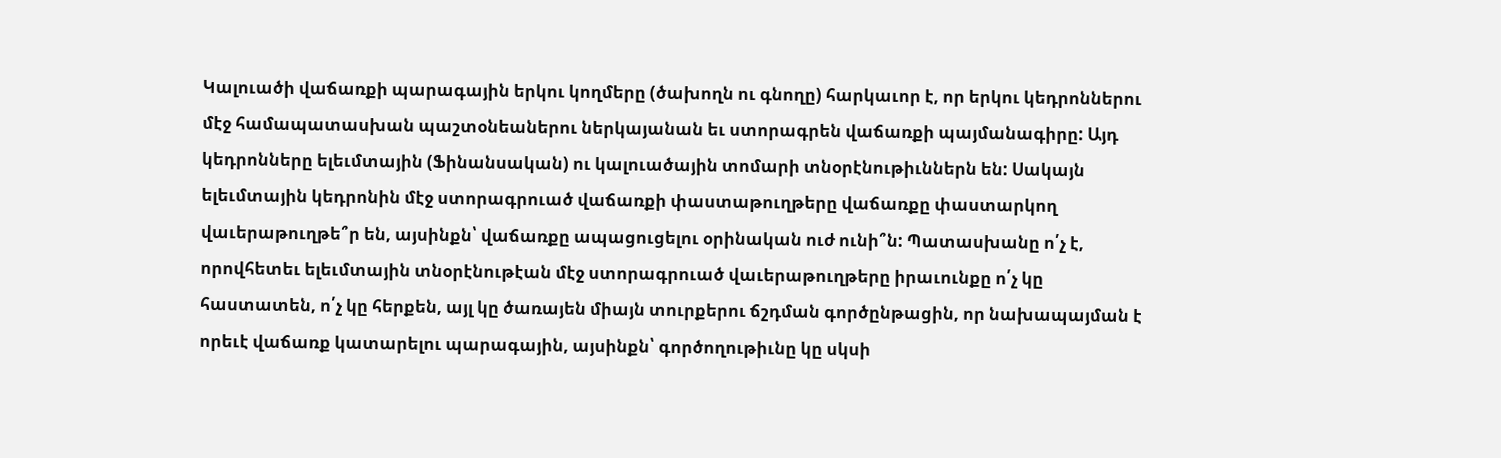Կալուածի վաճառքի պարագային երկու կողմերը (ծախողն ու գնողը) հարկաւոր է, որ երկու կեդրոններու մէջ համապատասխան պաշտօնեաներու ներկայանան եւ ստորագրեն վաճառքի պայմանագիրը: Այդ կեդրոնները ելեւմտային (Ֆինանսական) ու կալուածային տոմարի տնօրէնութիւններն են: Սակայն ելեւմտային կեդրոնին մէջ ստորագրուած վաճառքի փաստաթուղթերը վաճառքը փաստարկող վաւերաթուղթե՞ր են, այսինքն՝ վաճառքը ապացուցելու օրինական ուժ ունի՞ն: Պատասխանը ո՛չ է, որովհետեւ ելեւմտային տնօրէնութէան մէջ ստորագրուած վաւերաթուղթերը իրաւունքը ո՛չ կը հաստատեն, ո՛չ կը հերքեն, այլ կը ծառայեն միայն տուրքերու ճշդման գործընթացին, որ նախապայման է որեւէ վաճառք կատարելու պարագային, այսինքն՝ գործողութիւնը կը սկսի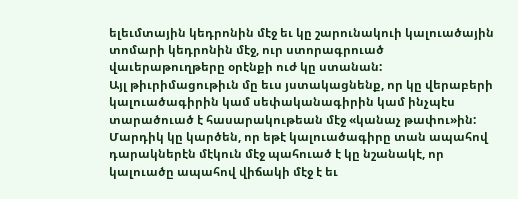ելեւմտային կեդրոնին մէջ եւ կը շարունակուի կալուածային տոմարի կեդրոնին մէջ, ուր ստորագրուած վաւերաթուղթերը օրէնքի ուժ կը ստանան:
Այլ թիւրիմացութիւն մը եւս յստակացնենք, որ կը վերաբերի կալուածագիրին կամ սեփականագիրին կամ ինչպէս տարածուած է հասարակութեան մէջ «կանաչ թափու»ին: Մարդիկ կը կարծեն, որ եթէ կալուածագիրը տան ապահով դարակներէն մէկուն մէջ պահուած է կը նշանակէ, որ կալուածը ապահով վիճակի մէջ է եւ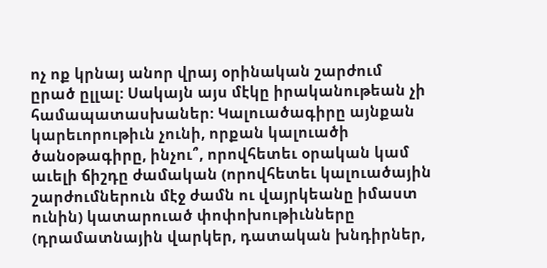ոչ ոք կրնայ անոր վրայ օրինական շարժում ըրած ըլլալ: Սակայն այս մէկը իրականութեան չի համապատասխաներ: Կալուածագիրը այնքան կարեւորութիւն չունի, որքան կալուածի ծանօթագիրը, ինչու՞, որովհետեւ օրական կամ աւելի ճիշդը ժամական (որովհետեւ կալուածային շարժումներուն մէջ ժամն ու վայրկեանը իմաստ ունին) կատարուած փոփոխութիւնները (դրամատնային վարկեր, դատական խնդիրներ,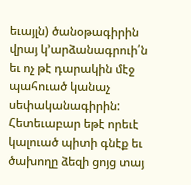եւայլն) ծանօթագիրին վրայ կ’արձանագրուի՛ն եւ ոչ թէ դարակին մէջ պահուած կանաչ սեփականագիրին: Հետեւաբար եթէ որեւէ կալուած պիտի գնէք եւ ծախողը ձեզի ցոյց տայ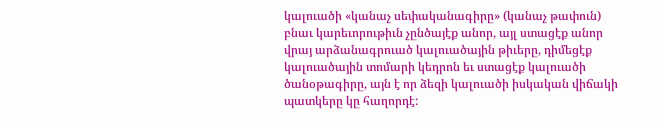կալուածի «կանաչ սեփականագիրը» (կանաչ թափուն) բնաւ կարեւորութիւն չընծայէք անոր, այլ ստացէք անոր վրայ արձանագրուած կալուածային թիւերը, դիմեցէք կալուածային տոմարի կեդրոն եւ ստացէք կալուածի ծանօթագիրը, այն է որ ձեզի կալուածի իսկական վիճակի պատկերը կը հաղորդէ: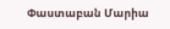Փաստաբան Մարիա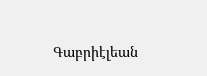Գաբրիէլեան